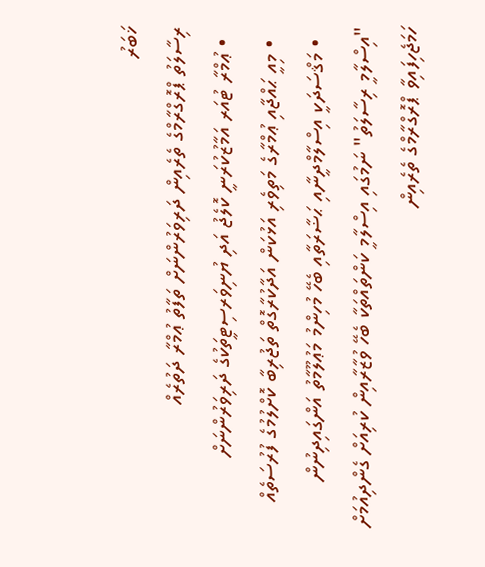ޚަބަރު
ރިސާލަތު ޕްރޮގްރާމްގެ ތެރެއިން ދަރިވަރުންނަށް ތަފާތު ޢުމްރާ ދަތުރެއް
  • ޢުމްރާ ޓުއަރ އަމާޒުކުރަނީ ކޮލެޖު އަދި ޔުނިވަރސިޓީތަކުގެ ދަރިވަރުންނަށް
  • މިއީ ޙައްޖާއި ޢުމްރާގެ މަތިވެރި އަޅުކަން އަދާކުރާގޮތް ތަޖުރިބާ ކޮށްލުމުގެ ފުރުސަތެއް
  • މަޤްސަދަކީ އިސްލާމްދީނާއި ޙަޟާރަތާއި ބެހޭ މުހިންމު މަޢުލޫމާތު އަންގައިދިނުން
"އިސްލާމީ ރިސާލަތު" ނަމުގައި އިސްލާމީ ކަންތައްތަކާ ބެހޭ ވުޒާރާއިން ކުރިއަށް ގެންދިއުމަށް ހަމަޖެހިފައިވާ ޕްރޮގްރާމްގެ ތެރެއިން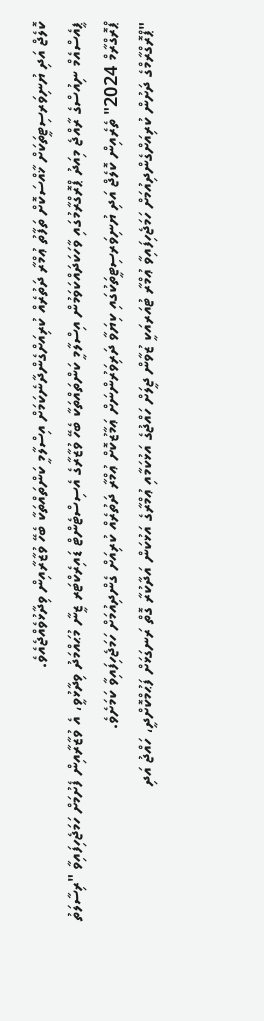ކޮލެޖް އަދި ޔުނިވަރސިޓީތަކަށް ޚާއްސަކޮށް ތަފާތު ޢުމްރާ ދަތުރެއް ކުރިއަށްގެންދާނެކަމަށް އިސްލާމީ ކަންތައްތަކާ ބެހޭ ވުޒާރާއިން ވިދާޅުވެއްޖެއެވެ.
ޕީއެސްއެމް ނިއުސްގެ ރާއްޖެ މިއަދު ޕްރޮގްރާމުގައި ވާހަކަދައްކަވަމުން އިސްލާމީ ކަންތައްތަކާ ބެހޭ ވުޒާރާގެ އެސިސްޓެންޓް ޑައިރެކްޓަރ ޒީނާ މުޙައްމަދު ވިދާޅުވީ، އެ ވުޒާރާއިން ފެށުމަށް ހަމަޖެހިފައިވާ "ރިސާލަތު ޕްރޮގްރާމް 2024" ތެރެއިން ކޮލެޖް އަދި ޔުނިވަރސިޓީތަކުގައި ކިޔަވާ ދަރިވަރުންނަށް ޢަމާޒުކޮށް ޢުމްރާ ދަތުރެއް ކުރިއަށް ގެންދިއުމަށް ހަމަޖެހިފައިވާ ކަމަށެވެ.
"ޕްރޮގްރާމްގެ ދަށުން ކުރިއަށްގެންދިއުމަށް ހަމަޖެހިފައިވާ ޢުމްރާ ޓުއަރއަކީ ޒުވާން ޖީލަށް ހައްޖުގެ އަޅުކަމާއި ޢުމްރާގެ އަޅުކަން އަދާކުރާ ގޮތް ރަނގަޅަށް ފަޙުމްކޮށްދީ، ހައްޖު އަދި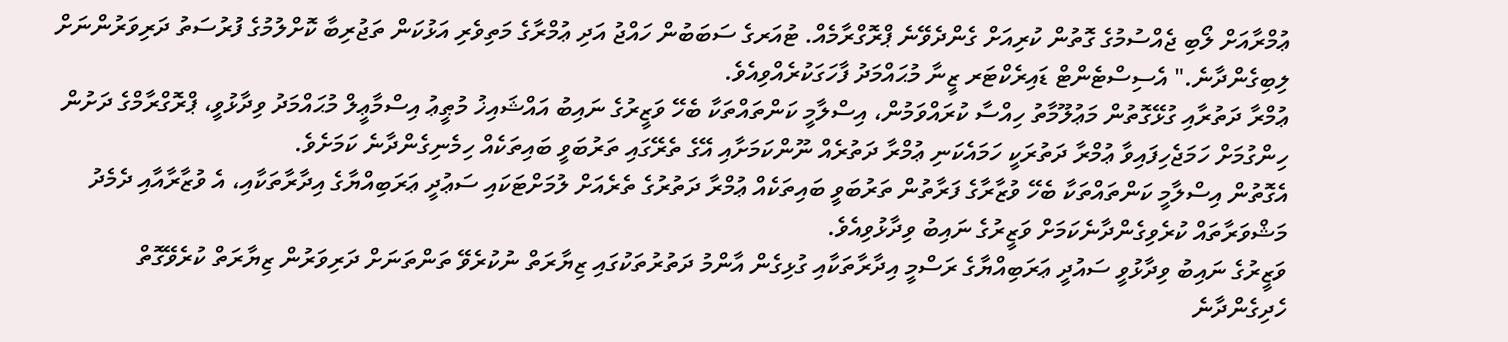ޢުމްރާއަށް ލޯބި ޖެއްސުމުގެ ގޮތުން ކުރިއަށް ގެންދެވޭނެ ޕްރޮގްރާމެއް. ޓުއަރގެ ސަބަބުން ހައްޖު އަދި ޢުމްރާގެ މަތިވެރި އަޅުކަން ތަޖުރިބާ ކޮށްލުމުގެ ފުރުސަތު ދަރިވަރުންނަށް ލިބިގެންދާނެ." އެސިސްޓެންޓް ޑައިރެކްޓަރ ޒީނާ މުޙައްމަދު ފާހަގަކުރެއްވިއެވެ.
ޢުމްރާ ދަތުރާއި ގުޅޭގޮތުން މަޢުލޫމާތު ހިއްސާ ކުރައްވަމުން، އިސްލާމީ ކަންތައްތަކާ ބެހޭ ވަޒީރުގެ ނައިބު އައްޝައިޚު މުޠީޢު އިސްމާޢީލް މުޙައްމަދު ވިދާޅުވީ، ޕްރޮގްރާމްގެ ދަށުން ހިންގުމަށް ހަމަޖެހިފައިވާ ޢުމްރާ ދަތުރަކީ ހަމައެކަނި ޢުމްރާ ދަތުރެއް ނޫންކަމަށާއި އޭގެ ތެރޭގައި ތަރުބަވީ ބައިތަކެއް ހިމެނިގެންދާނެ ކަމަށެވެ.
އެގޮތުން އިސްލާމީ ކަންތައްތަކާ ބެހޭ ވުޒާރާގެ ފަރާތުން ތަރުބަވީ ބައިތަކެއް ޢުމްރާ ދަތުރުގެ ތެރެއަށް ލުމަށްޓަކައި ސަޢުދީ ޢަރަބިއްޔާގެ އިދާރާތަކާއި، އެ ވުޒާރާއާއި ދެމެދު މަޝްވަރާތައް ކުރެވިގެންދާނެކަމަށް ވަޒީރުގެ ނައިބު ވިދާޅުވިއެވެ.
ވަޒީރުގެ ނައިބު ވިދާޅުވީ ސައުދީ ޢަރަބިއްޔާގެ ރަސްމީ އިދާރާތަކާއި ގުޅިގެން އާންމު ދަތުރުތަކުގައި ޒިޔާރަތް ނުކުރެވޭ ތަންތަނަށް ދަރިވަރުން ޒިޔާރަތް ކުރެވޭގޮތް ހެދިގެންދާނެ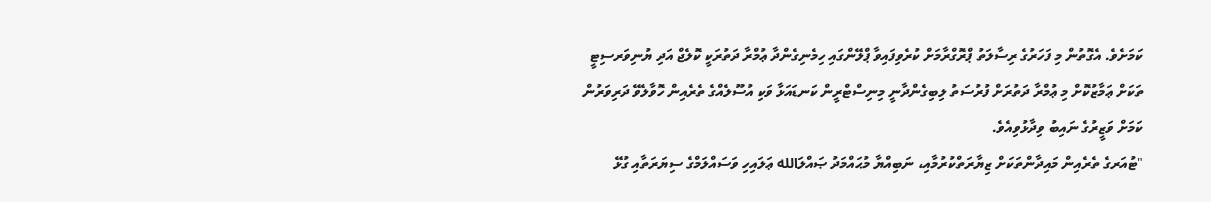ކަމަށެވެ. އެގޮތުން މި ފަހަރުގެ ރިސާލަތު ޕްރޮގްރާމަށް ކުރެވިފައިވާ ޕްލޭންގައި ހިމެނިގެންދާ ޢުމްރާ ދަތުރަކީ ކޮލެޖް އަދި ޔުނިވަރސިޓީ ތަކަށް ޢަމާޒުކޮށް މި ޢުމްރާ ދަތުރަށް ފުރުސަތު ލިބިގެންދާނީ މިނިސްޓްރީން ކަނޑައަޅާ ވަކި އުސޫލެއްގެ ތެރެއިން ހޮވާލެވޭ ދަރިވަރުން ކަމަށް ވަޒީރުގެ ނައިބު ވިދާޅުވިއެވެ.
"ޓުއަރގެ ތެރެއިން މައިދާންތަކަށް ޒިޔާރަތްކުރުމާއި، ނަބިއްޔާ މުޙައްމަދު ޞައްލަالله ޢަލައިހި ވަސައްލަމްގެ ސިޔަރަތާއި ގުޅޭ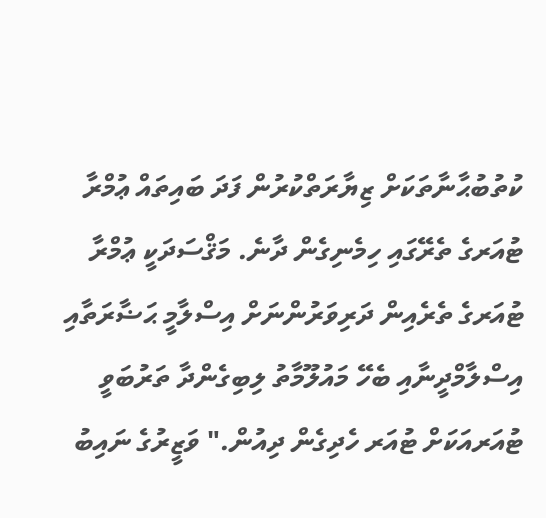ކުތުބުޙާނާތަކަށް ޒިޔާރަތްކުރުން ފަދަ ބައިތައް ޢުމްރާ ޓުއަރގެ ތެރޭގައި ހިމެނިގެން ދާނެ. މަޤްސަދަކީ ޢުމްރާ ޓުއަރގެ ތެރެއިން ދަރިވަރުންނަށް އިސްލާމީ ޙަޟާރަތާއި އިސްލާމްދީނާއި ބެހޭ މައުލޫމާތު ލިބިގެންދާ ތަރުބަވީ ޓުއަރއަކަށް ޓުއަރ ހެދިގެން ދިއުން." ވަޒީރުގެ ނައިބު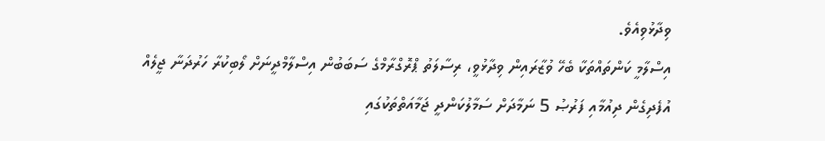ވިދާޅުވިއެވެ.
އިސްލާމީ ކަންތައްތަކާ ބެހޭ ވުޒާރައިން ވިދާޅުވީ، ރިސާލަތު ޕްރޮގްރާމްގެ ސަބަބުން އިސްލާމްދީނަށް ލޯބިކުރާ ހަރުދަނާ ޖީލެއް އުފެދިގެން ދިއުމާއި ފަރުޞު 5 ނަމާދަށް ސަމާލުކަންދީ ޖަމާއަތްތަކުގައި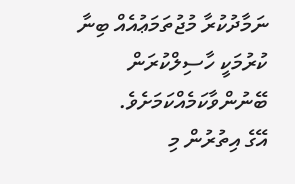ނަމާދުކުރާ މުޖުތަމަޢުއެއް ބިނާ ކުރުމަކީ ހާސިލްކުރަން ބޭނުންވާކަމެއްކަމަށެވެ.
އޭގެ އިތުރުން މި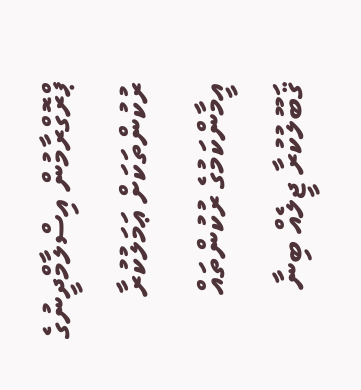ޕްރޮގްރާމުން އިސްލާމްދީނުގެ ރުކުންތަކަށް ޢަމަލުކުރާ އީމާންކަމުގެ ރުކުންތައް ޤަބޫލުކުރާ ޖީލެއް ބިނާ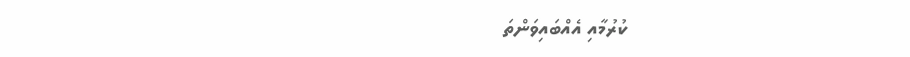ކުރުމާއި އެއްބައިވަންތަ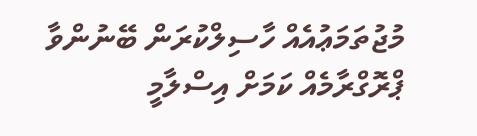މުޖުތަމަޢުއެއް ހާސިލްކުރަން ބޭނުންވާ ޕްރޮގްރާމެއް ކަމަށް އިސްލާމީ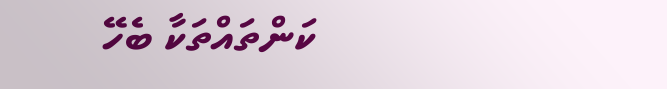ކަންތައްތަކާ ބެހޭ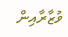ވުޒާރާއިން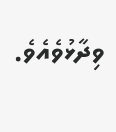ވިދާޅުވެއެވެ.